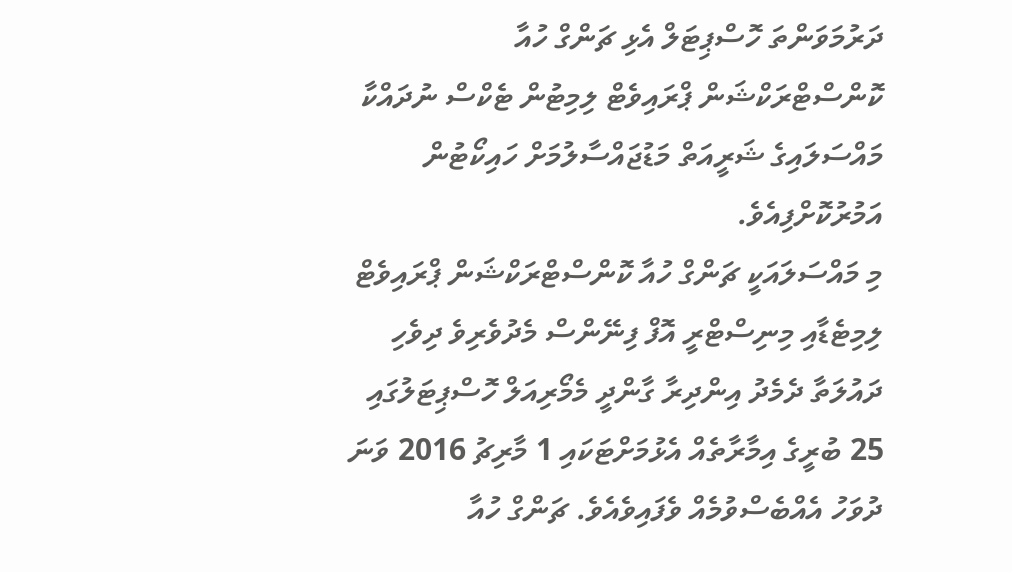ދަރުމަވަންތަ ހޮސްޕިޓަލް އެޅި ޗަންގް ހުއާ ކޮންސްޓްރަކްޝަން ޕްރައިވެޓް ލިމިޓުން ޓެކްސް ނުދައްކާ މައްސަލައިގެ ޝަރީއަތް މަޑުޖައްސާލުމަށް ހައިކޯޓުން އަމުރުކޮށްފިއެވެ.
މި މައްސަލައަކީ ޗަންގް ހުއާ ކޮންސްޓްރަކްޝަން ޕްރައިވެޓް ލިމިޓެޑާއި މިނިސްޓްރީ އޮފް ފިނޭންސް މެދުވެރިވެ ދިވެހި ދައުލަތާ ދެމެދު އިންދިރާ ގާންދީ މެމޯރިއަލް ހޮސްޕިޓަލުގައި 25 ބުރީގެ އިމާރާތެއް އެޅުމަށްޓަކައި 1 މާރިޗު 2016 ވަނަ ދުވަހު އެއްބެސްވުމެއް ވެފައިވެއެވެ. ޗަންގް ހުއާ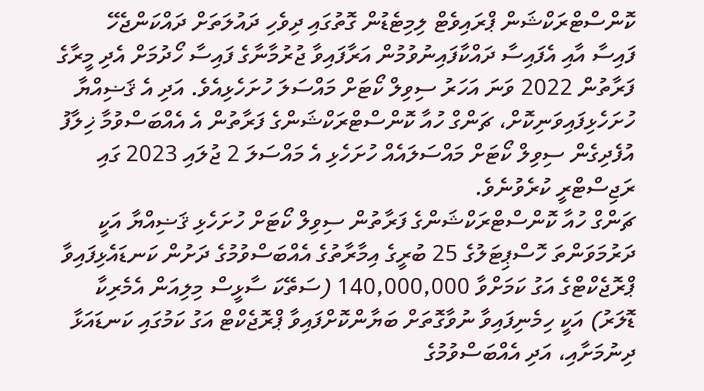ކޮންސްޓްރަކްޝަން ޕްރައިވެޓް ލިމިޓެޑުން ގޮތުގައި ދިވެހި ދައުލަތަށް ދައްކަންޖެހޭ ފައިސާ އާއި އެފައިސާ ދައްކާފައިނުވުމުން އަރާފައިވާ ޖުރުމާނާގެ ފައިސާ ހޯދުމަށް އެދި މީރާގެ ފަރާތުން 2022 ވަނަ އަހަރު ސިވިލް ކޯޓަށް މައްސަލަ ހުށަހެޅިއެވެ. އަދި އެ ޤަޟިއްޔާ ހުށަހެޅިފައިވަނިކޮށް، ޗަންގް ހުއާ ކޮންސްޓްރަކްޝަންގެ ފަރާތުން އެ އެއްބަސްވުމާ ޚިލާފު އުފެދިގެން ސިވިލް ކޯޓަށް މައްސަލައެއް ހުށަހެޅި އެ މައްސަލަ 2 ޖުލައި 2023 ގައި ރަޖިސްޓްރީ ކުރެވުނެވެ.
ޗަންގް ހުއާ ކޮންސްޓްރަކްޝަންގެ ފަރާތުން ސިވިލް ކޯޓަށް ހުށަހެޅި ޤަޟިއްޔާ އަކީ ދަރުމަވަންތަ ހޮސްޕިޓަލުގެ 25 ބުރީގެ އިމާރާތުގެ އެއްބަސްވުމުގެ ދަށުން ކަނޑައެޅިފައިވާ ޕްރޮޖެކްޓްގެ އަގު ކަމަށްވާ 140,000,000 (ސަތޭކަ ސާޅީސް މިލިއަން އެމެރިކާ ޑޮލަރު) އަކީ ހިމެނިފައިވާ ނުވާގޮތަށް ބަޔާންކޮށްފައިވާ ޕްރޮޖެކްޓް އަގު ކަމުގައި ކަނޑައަޅާ ދިނުމަށާއި، އަދި އެއްބަސްވުމުގެ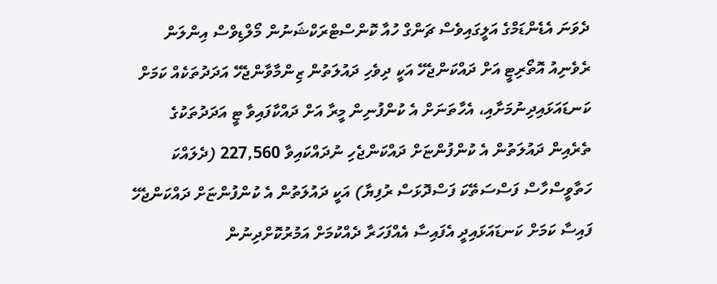ދެވަނަ އެޑެންޑަމްގެ އަލީގައިވެސް ޗަންގް ހުއާ ކޮންސްޓްރަކްޝަނުން މޯލްޑިވްސް އިންލަން ރެވެނިއު އޮތޯރިޓީ އަށް ދައްކަންޖެހޭ އަކީ ދިވެހި ދައުލަތުން ޒިންމާވާންޖެހޭ އަދަދުތަކެއް ކަމަށް ކަނޑައަޅައިދިނުމަށާއި، އެހާތަނަށް އެ ކުންފުނިން މީރާ އަށް ދައްކާފައިވާ ޓީ އަދަދުތަކުގެ ތެރެއިން ދައުލަތުން އެ ކުންފުންޏަށް ދައްކަންޖެހި ނުދައްކައިވާ 227,560 (ދެލައްކަ ހަތާވީސްހާސް ފަސްސަތޭކަ ފަސްދޮޅަސް ރުފިޔާ) އަކީ ދައުލަތުން އެ ކުންފުންޏަށް ދައްކަންޖެހޭ ފައިސާ ކަމަށް ކަނޑައަޅައިދީ އެފައިސާ އެއްފަހަރާ ދެއްކުމަށް އަމުރުކޮށްދިނުން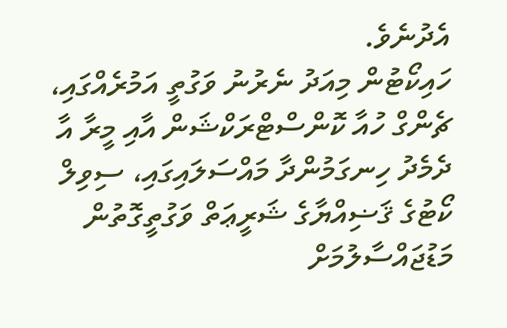އެދުނެވެ.
ހައިކޯޓުން މިއަދު ނެރުނު ވަގުތީ އަމުރެއްގައި، ޗެންގް ހުއާ ކޮންސްޓްރަކްޝަން އާއި މީރާ އާ ދެމެދު ހިނގަމުންދާ މައްސަލައިގައި، ސިވިލް ކޯޓުގެ ޤަޟިއްޔާގެ ޝަރީޢަތް ވަގުތީގޮތުން މަޑުޖައްސާލުމަށް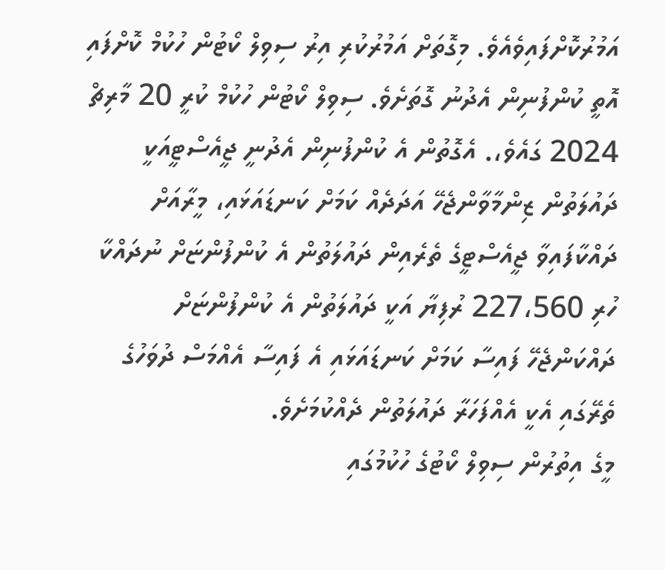އަމުރުކޮށްފައިވެއެވެ. މިގޮތަށް އަމުރުކުރި އިރު ސިވިލް ކޯޓުން ހުކުމް ކޮށްފައި އޮތީ ކުންފުނިން އެދުނު ގޮތަށެވެ. ސިވިލް ކޯޓުން ހުކުމް ކުރީ 20 މާރިޗް 2024 ގައެވެ،. އެގޮތުން އެ ކުންފުނިން އެދުނީ ޖީއެސްޓީއަކީ ދައުލަތުން ޒިންމާވާންޖެހޭ އަދަދެއް ކަމަށް ކަނޑައަޅައި، މީރާއަށް ދައްކާފައިވާ ޖީއެސްޓީގެ ތެރެއިން ދައުލަތުން އެ ކުންފުންޏަށް ނުދައްކާ ހުރި 227،560 ރުފިޔާ އަކީ ދައުލަތުން އެ ކުންފުންޏަށް ދައްކަންޖެހޭ ފައިސާ ކަމަށް ކަނޑައަޅައި އެ ފައިސާ އެއްމަސް ދުވަހުގެ ތެރޭގައި އެކީ އެއްފަހަރާ ދައުލަތުން ދެއްކުމަށެވެ.
މީގެ އިތުރުން ސިވިލް ކޯޓުގެ ހުކުމުގައި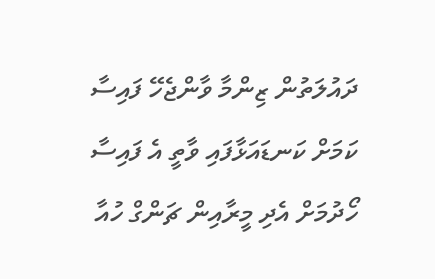ދައުލަތުން ޒިންމާ ވާންޖެހޭ ފައިސާ ކަމަށް ކަނޑައަޅާފައި ވާތީ އެ ފައިސާ ހޯދުމަށް އެދި މީރާއިން ޗަންގް ހުއާ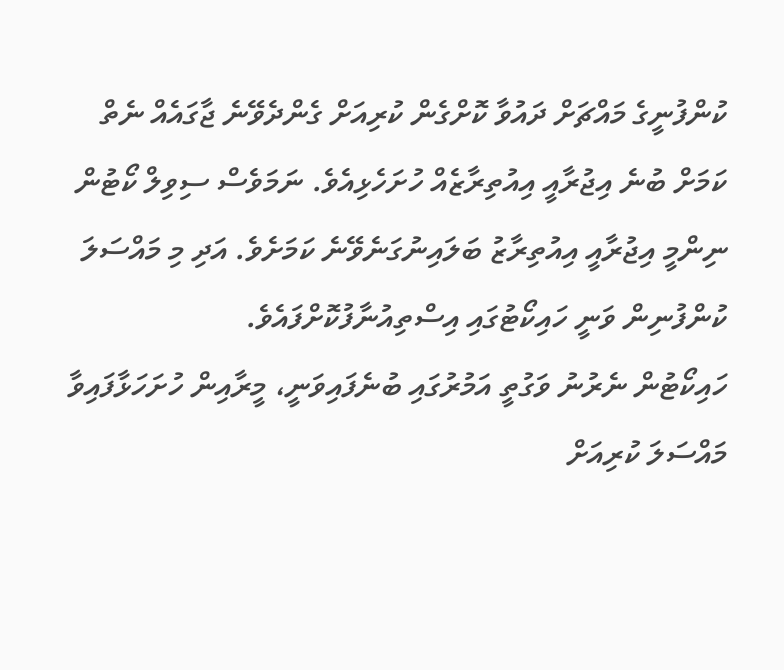ކުންފުނީގެ މައްޗަށް ދައުވާ ކޮށްގެން ކުރިއަށް ގެންދެވޭނެ ޖާގައެއް ނެތް ކަމަށް ބުނެ އިޖުރާއީ އިއުތިރާޒެއް ހުށަހެޅިއެވެ. ނަމަވެސް ސިވިލް ކޯޓުން ނިންމީ އިޖުރާއީ އިއުތިރާޒު ބަލައިނުގަނެވޭނެ ކަމަށެވެ. އަދި މި މައްސަލަ ކުންފުނިން ވަނީ ހައިކޯޓުގައި އިސްތިއުނާފުކޮށްފައެވެ.
ހައިކޯޓުން ނެރުނު ވަގުތީ އަމުރުގައި ބުނެފައިވަނީ، މީރާއިން ހުށަހަޅާފައިވާ މައްސަލަ ކުރިއަށް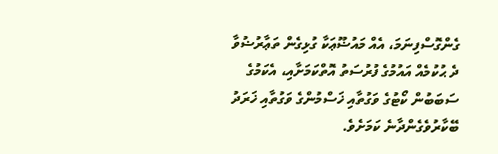ގެންގޮސްފިނަމަ، އެއް މައުޟޫޢަކާ ގުޅިގެން ތަޢާރުޟުވާ ދެ ޙުކުމެއް އައުމުގެ ފުރުސަތު އޮތްކަމަށާއި، އެކަމުގެ ސަބަބުން ކޯޓުގެ ވަގުތާއި ޚަސްމުންގެ ވަގުތާއި ޚަރަދު ބޭކާރުވެގެންދާނެ ކަމަށެވެ.